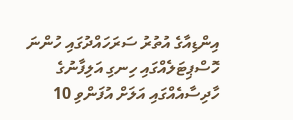އިންޑިއާގެ އުތުރު ސަރަހައްދުގައި ހުންނަ ހޮސްޕިޓަލެއްގައި ހިނގި އަލިފާނުގެ ހާދިސާއެއްގައި އަލަށް އުފަންވި 10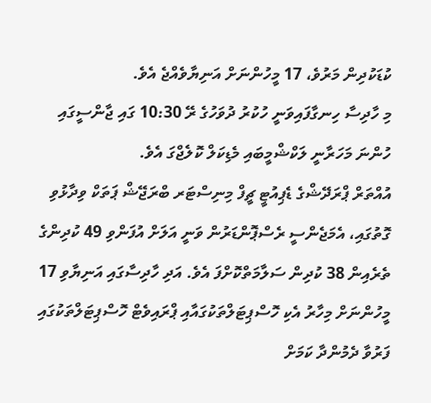ކުޑަކުދިން މަރުވެ، 17 މީހުންނަށް އަނިޔާވެއްޖެ އެވެ.
މި ހާދިސާ ހިނގާފައިވަނީ ހުކުރު ދުވަހުގެ ރޭ 10:30 ގައި ޖާންސީގައި ހުންނަ މަހަރާނީ ލަކްޝްމީބައި މެޑިކަލް ކޮލެޖްގަ އެވެ.
އުއްތަރް ޕްރަދޭޝްގެ ޑެޕިއުޓީ ޗީފް މިނިސްޓަރ ބްރަޖޭޝް ޕަތަކް ވިދާޅުވި ގޮތުގައި، އެމަޖެންސީ ރެސްޕޮންޑަރުން ވަނީ އަލަށް އުފަންވި 49 ކުދިންގެ ތެރެއިން 38 ކުދިން ސަލާމަތްކޮށްފަ އެވެ. އަދި ހާދިސާގައި އަނިޔާވި 17 މީހުންނަށް މިހާރު އެކި ހޮސްޕިޓަލްތަކުގައާއި ޕްރައިވެޓް ހޮސްޕިޓަލްތަކުގައި ފަރުވާ ދެމުންދާ ކަމަށް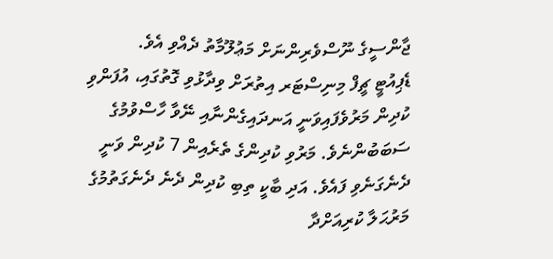ޖާންސީގެ ނޫސްވެރިންނަށް މަޢުލޫމާތު ދެއްވި އެވެ.
ޑެޕިއުޓީ ޗީފް މިނިސްޓަރ އިތުރަށް ވިދާޅުވި ގޮތުގައި، އުފަންވި ކުދިން މަރުވެފައިވަނީ އަނދައިގެންނާއި ނޭވާ ހާސްވުމުގެ ސަބަބުންނެވެ. މަރުވި ކުދިންގެ ތެރެއިން 7 ކުދިން ވަނީ ދެނެގަނެވި ފައެވެ. އަދި ބާކީ ތިބި ކުދިން ދެނެ ދެނެގަތުމުގެ މަރުޙަލާ ކުރިއަށްދާ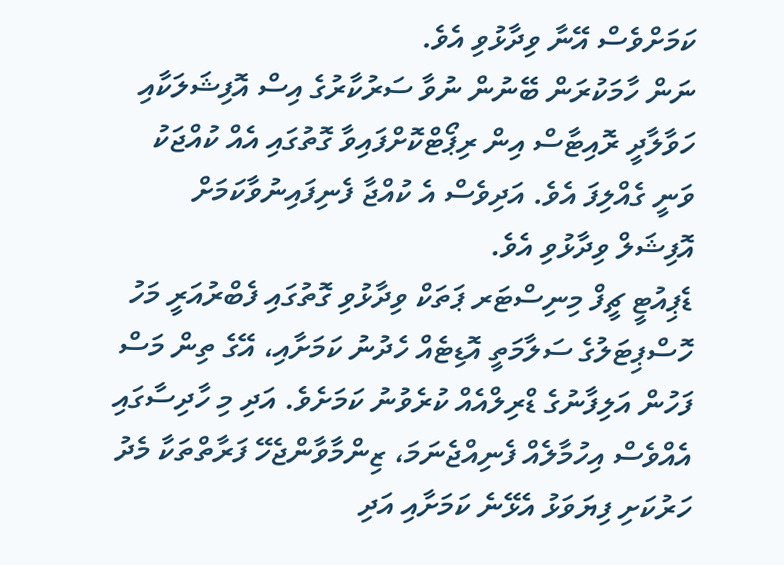ކަމަށްވެސް އޭނާ ވިދާޅުވި އެވެ.
ނަން ހާމަކުރަން ބޭނުން ނުވާ ސަރުކާރުގެ އިސް އޮފިޝަލަކާއި ހަވާލާދީ ރޮއިޓާސް އިން ރިޕޯޓްކޮށްފައިވާ ގޮތުގައި އެއް ކުއްޖަކު ވަނީ ގެއްލިފަ އެވެ. އަދިވެސް އެ ކުއްޖާ ފެނިފައިނުވާކަމަށް އޮފިޝަލް ވިދާޅުވި އެވެ.
ޑެޕިއުޓީ ޗީފް މިނިސްޓަރ ޕަތަކް ވިދާޅުވި ގޮތުގައި ފެބްރުއަރީ މަހު ހޮސްޕިޓަލުގެ ސަލާމަތީ އޮޑިޓެއް ހެދުނު ކަމަށާއި، އޭގެ ތިން މަސް ފަހުން އަލިފާނުގެ ޑްރިލްއެއް ކުރެވުނު ކަމަށެވެ. އަދި މި ހާދިސާގައި އެއްވެސް އިހުމާލެއް ފެނިއްޖެނަމަ، ޒިންމާވާންޖެހޭ ފަރާތްތަކާ މެދު ހަރުކަށި ފިޔަވަޅު އެޅޭނެ ކަމަށާއި އަދި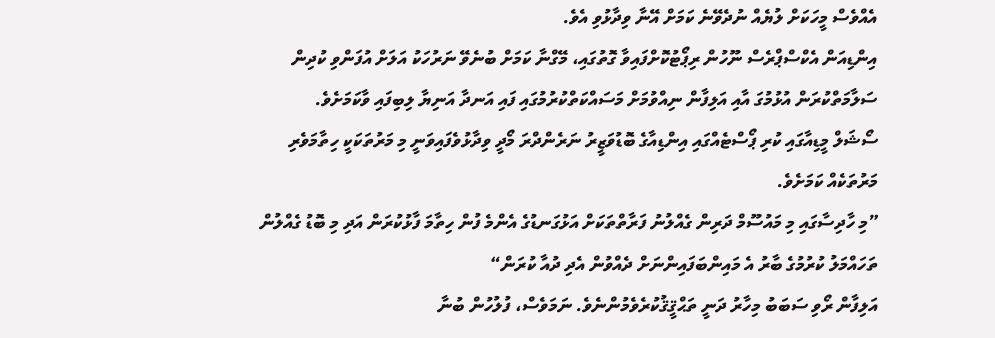އެއްވެސް މީހަކަށް ލުޔެއް ނުދެވޭނެ ކަމަށް އޭނާ ވިދާޅުވި އެވެ.
އިންޑިއަން އެކްސްޕްރެސް ނޫހުން ރިޕޯޓުކޮށްފައިވާ ގޮތުގައި، މޭގްނާ ކަމަށް ބުނެވޭ ނަރުހަކު އަލަށް އުފަންވި ކުދިން ސަލާމަތްކުރަން އުޅުމުގަ އާއި އަލިފާން ނިއްވުމަށް މަސައްކަތްކުރުމުގައި ފައި އަނދާ އަނިޔާ ލިބިފައި ވާކަމަށެވެ.
ސޯޝަލް މީޑިއާގައި ކުރި ޕޯސްޓެއްގައި އިންޑިއާގެ ބޮޑުވަޒީރު ނަރެންދްރަ މޯދީ ވިދާޅުވެފައިވަނީ މި މަރުތަކަކީ ހިތާމަވެރި މަރުތަކެއް ކަމަށެވެ.
”މި ހާދިސާގައި މި މައުސޫމް ދަރިން ގެއްލުނު ފަރާތްތަކަށް އަޅުގަނޑުގެ އެންމެ ފުން ހިތާމަ ފާޅުކުރަން އަދި މި ބޮޑު ގެއްލުން ތަހައްމަލު ކުރުމުގެ ބާރު އެ މައިންބަފައިންނަށް ދެއްވުން އެދި ދުއާ ކުރަން“
އަލިފާން ރޯވި ސަބަބު މިހާރު ދަނީ ތަޙްޤީޤުކުރެވެމުންނެވެ. ނަމަވެސް، ފުލުހުން ބުނާ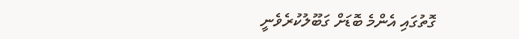ގޮތުގައި އެންމެ ބޮޑަށް ގަބޫލުކުރެވެނީ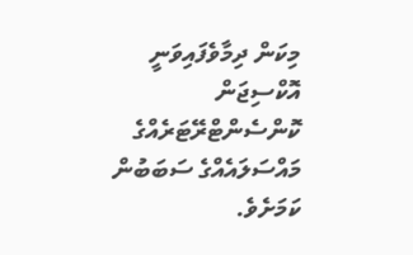މިކަން ދިމާވެފައިވަނީ އޮކްސިޖަން ކޮންސެންޓްރޭޓަރެއްގެ މައްސަލައެއްގެ ސަބަބުން ކަމަށެވެ.